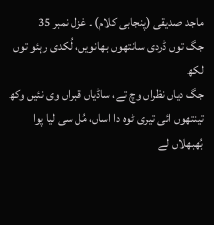ماجد صدیقی (پنجابی کلام) ۔ غزل نمبر 35
جگ توں ڈردی سانتھوں بھانویں، لُکدی رہئو توں لکھ
جگ دیاں نظراں وچ تے، ساڈیاں قبراں وی نئیں وکھ
تینتھوں ائی تیری ٹوہ دا اساں، مُل سی لیا پوا
بُھبھلاں لے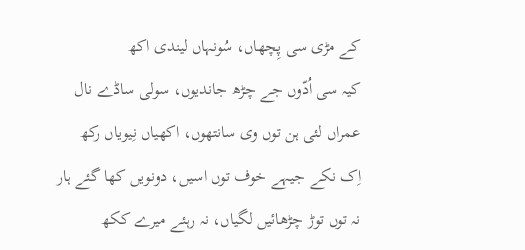کے مڑی سی پِچھاں، سُونہاں لیندی اکھ
کیہ سی اُدّوں جے چڑھ جاندیوں، سولی ساڈے نال
عمراں لئی ہن توں وی سانتھوں، اکھیاں نِیویاں رکھ
اِک نکے جیہے خوف توں اسیں، دونویں کھا گئے ہار
نہ توں توڑ چڑھائیں لگیاں، نہ رہئے میرے ککھ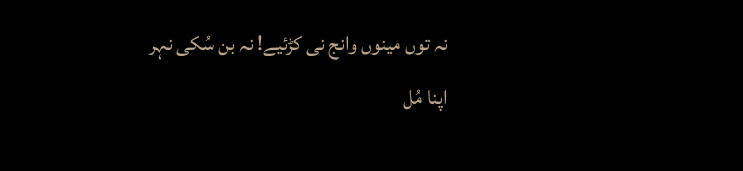نہ توں مینوں وانج نی کڑئیے! نہ بن سُکی نہر
اپنا مُل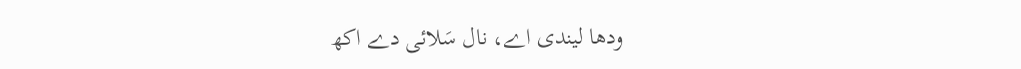ودھا لیندی اے، نال سَلائی دے اکھ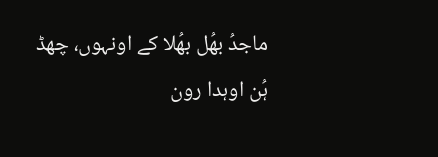ماجدُ بھُل بھُلا کے اونہوں، چھڈ ہُن اوہدا رون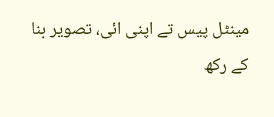مینٹل پیس تے اپنی ائی، تصویر بنا کے رکھ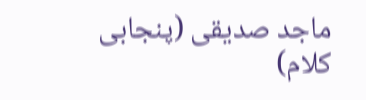ماجد صدیقی (پنجابی کلام)